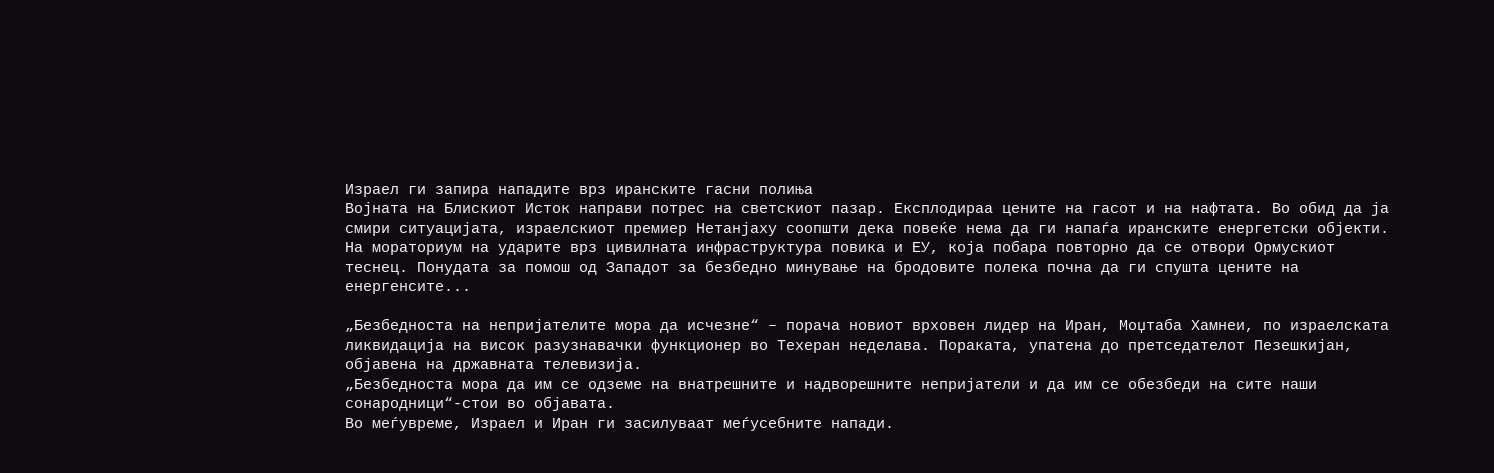Израел ги запира нападите врз иранските гасни полиња
Војната на Блискиот Исток направи потрес на светскиот пазар. Експлодираа цените на гасот и на нафтата. Во обид да ја смири ситуацијата, израелскиот премиер Нетанјаху соопшти дека повеќе нема да ги напаѓа иранските енергетски објекти. На мораториум на ударите врз цивилната инфраструктура повика и ЕУ, која побара повторно да се отвори Ормускиот теснец. Понудата за помош од Западот за безбедно минување на бродовите полека почна да ги спушта цените на енергенсите...

„Безбедноста на непријателите мора да исчезне“ – порача новиот врховен лидер на Иран, Моџтаба Хамнеи, по израелската ликвидација на висок разузнавачки функционер во Техеран неделава. Пораката, упатена до претседателот Пезешкијан, објавена на државната телевизија.
„Безбедноста мора да им се одземе на внатрешните и надворешните непријатели и да им се обезбеди на сите наши сонародници“-стои во објавата.
Во меѓувреме, Израел и Иран ги засилуваат меѓусебните напади.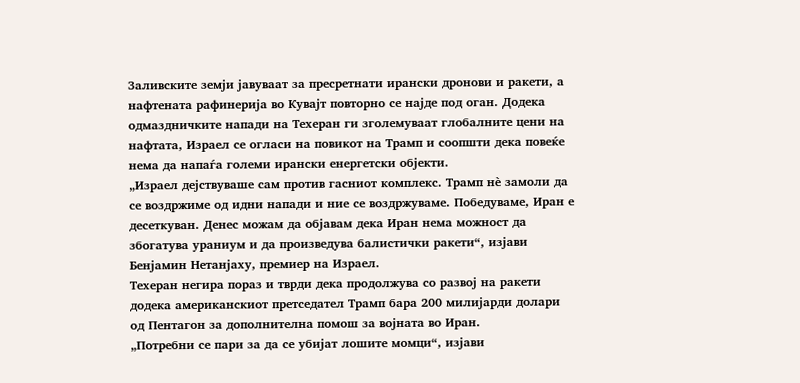Заливските земји јавуваат за пресретнати ирански дронови и ракети, а нафтената рафинерија во Кувајт повторно се најде под оган. Додека одмаздничките напади на Техеран ги зголемуваат глобалните цени на нафтата, Израел се огласи на повикот на Трамп и соопшти дека повеќе нема да напаѓа големи ирански енергетски објекти.
„Израел дејствуваше сам против гасниот комплекс. Трамп нè замоли да се воздржиме од идни напади и ние се воздржуваме. Победуваме, Иран е десеткуван. Денес можам да објавам дека Иран нема можност да збогатува ураниум и да произведува балистички ракети“, изјави Бенјамин Нетанјаху, премиер на Израел.
Техеран негира пораз и тврди дека продолжува со развој на ракети додека американскиот претседател Трамп бара 200 милијарди долари од Пентагон за дополнителна помош за војната во Иран.
„Потребни се пари за да се убијат лошите момци“, изјави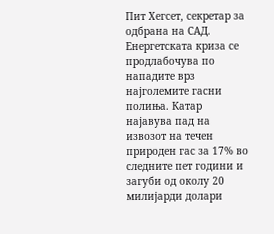Пит Хегсет, секретар за одбрана на САД.
Енергетската криза се продлабочува по нападите врз најголемите гасни полиња. Катар најавува пад на извозот на течен природен гас за 17% во следните пет години и загуби од околу 20 милијарди долари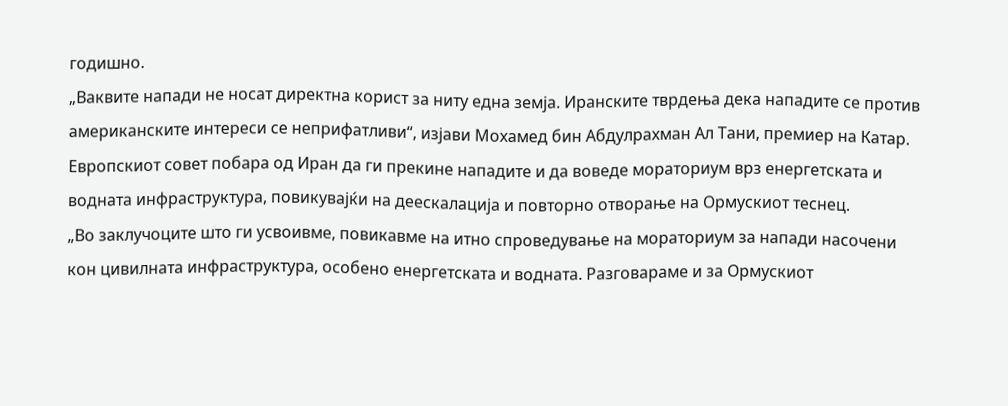годишно.
„Ваквите напади не носат директна корист за ниту една земја. Иранските тврдења дека нападите се против американските интереси се неприфатливи“, изјави Мохамед бин Абдулрахман Ал Тани, премиер на Катар.
Европскиот совет побара од Иран да ги прекине нападите и да воведе мораториум врз енергетската и водната инфраструктура, повикувајќи на деескалација и повторно отворање на Ормускиот теснец.
„Во заклучоците што ги усвоивме, повикавме на итно спроведување на мораториум за напади насочени кон цивилната инфраструктура, особено енергетската и водната. Разговараме и за Ормускиот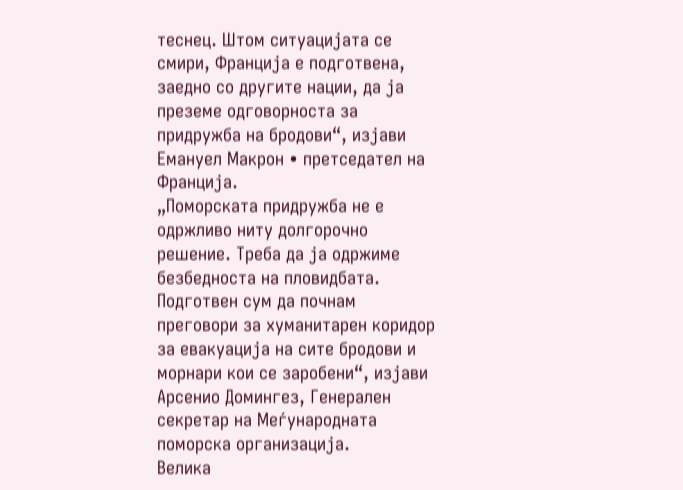теснец. Штом ситуацијата се смири, Франција е подготвена, заедно со другите нации, да ја преземе одговорноста за придружба на бродови“, изјави Емануел Макрон • претседател на Франција.
„Поморската придружба не е одржливо ниту долгорочно решение. Треба да ја одржиме безбедноста на пловидбата. Подготвен сум да почнам преговори за хуманитарен коридор за евакуација на сите бродови и морнари кои се заробени“, изјави Арсенио Домингез, Генерален секретар на Меѓународната поморска организација.
Велика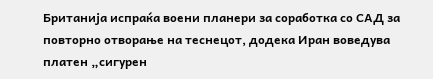Британија испраќа воени планери за соработка со САД за повторно отворање на теснецот, додека Иран воведува платен „сигурен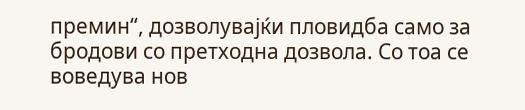премин“, дозволувајќи пловидба само за бродови со претходна дозвола. Со тоа се воведува нов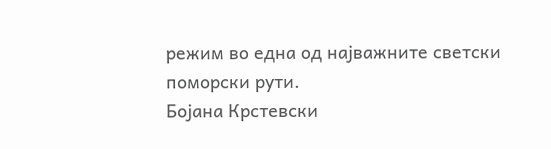режим во една од најважните светски поморски рути.
Бојана Крстевски